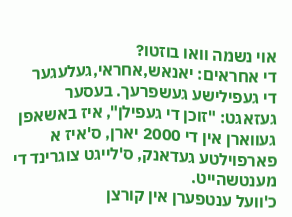אוי נשמה וואו בוזטו?
די אחראים: יאנאש,אחראי,געלעגער
די געפילישע געשפרעך. בעסער געזאגט: "זוכן די געפילן", איז באשאפן געווארן אין די 2000 יארן, ס'איז א פארפוילטע געדאנק, ס'לייגט צוגרינד די מענטשהייט.
כ'וועל ענטפערן אין קורצן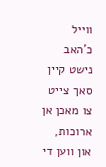ווייל כ'האב נישט קיין סאך צייט צו מאכן אן ארוכות, און ווען די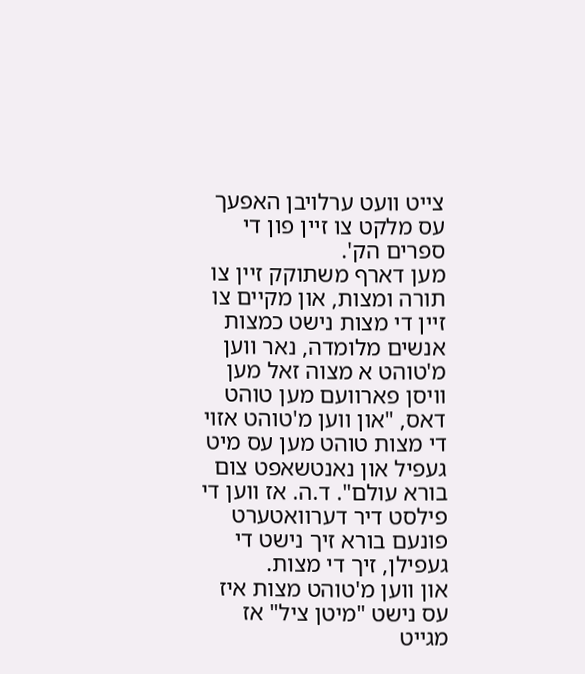צייט וועט ערלויבן האפעך עס מלקט צו זיין פון די ספרים הק'.
מען דארף משתוקק זיין צו תורה ומצות, און מקיים צו זיין די מצות נישט כמצות אנשים מלומדה, נאר ווען מ'טוהט א מצוה זאל מען וויסן פארוועם מען טוהט דאס, "און ווען מ'טוהט אזוי די מצות טוהט מען עס מיט געפיל און נאנטשאפט צום בורא עולם". ד.ה. אז ווען די פילסט דיר דערוואטערט פונעם בורא זיך נישט די געפילן, זיך די מצות.
און ווען מ'טוהט מצות איז עס נישט "מיטן ציל" אז מגייט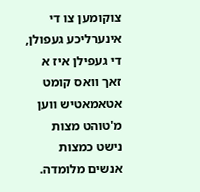צוקומען צו די אינערליכע געפולן, די געפילן איז א זאך וואס קומט אטאמאטיש ווען מ'טוהט מצות נישט כמצות אנשים מלומדה.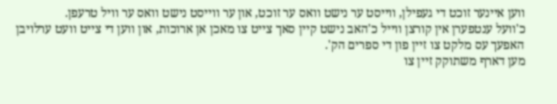ווען איינער זוכט די געפילן, ווייסט ער נישט וואס ער זוכט, און ער ווייסט נישט וואס ער וויל טרעפן.
כ'וועל ענטפערן אין קורצן ווייל כ'האב נישט קיין סאך צייט צו מאכן אן ארוכות, און ווען די צייט וועט ערלויבן האפעך עס מלקט צו זיין פון די ספרים הק'.
מען דארף משתוקק זיין צו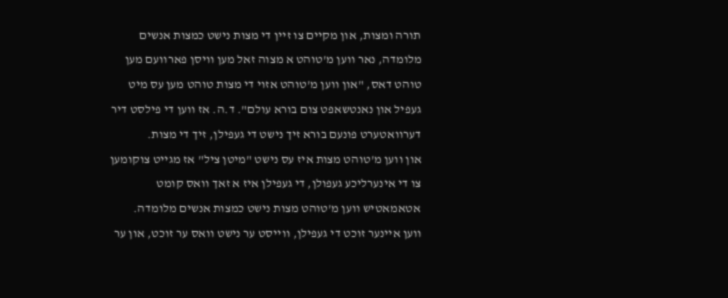תורה ומצות, און מקיים צו זיין די מצות נישט כמצות אנשים מלומדה, נאר ווען מ'טוהט א מצוה זאל מען וויסן פארוועם מען טוהט דאס, "און ווען מ'טוהט אזוי די מצות טוהט מען עס מיט געפיל און נאנטשאפט צום בורא עולם". ד.ה. אז ווען די פילסט דיר דערוואטערט פונעם בורא זיך נישט די געפילן, זיך די מצות.
און ווען מ'טוהט מצות איז עס נישט "מיטן ציל" אז מגייט צוקומען צו די אינערליכע געפולן, די געפילן איז א זאך וואס קומט אטאמאטיש ווען מ'טוהט מצות נישט כמצות אנשים מלומדה.
ווען איינער זוכט די געפילן, ווייסט ער נישט וואס ער זוכט, און ער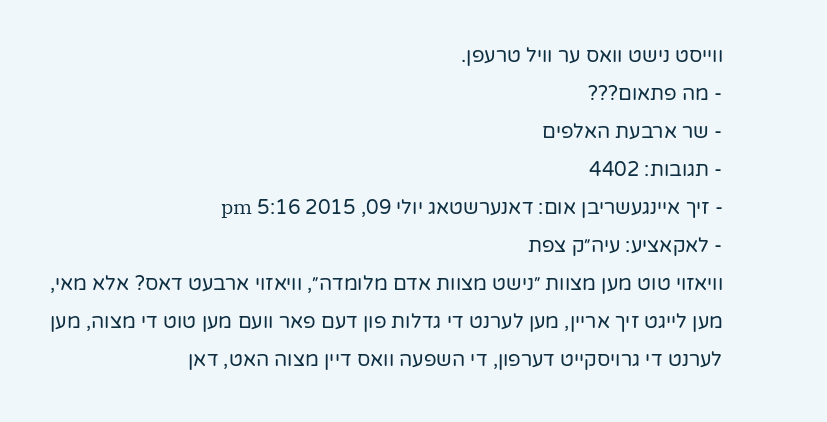ווייסט נישט וואס ער וויל טרעפן.
- מה פתאום???
- שר ארבעת האלפים
- תגובות: 4402
- זיך איינגעשריבן אום: דאנערשטאג יולי 09, 2015 5:16 pm
- לאקאציע: עיה״ק צפת
וויאזוי טוט מען מצוות ״נישט מצוות אדם מלומדה״, וויאזוי ארבעט דאס? אלא מאי, מען לייגט זיך אריין, מען לערנט די גדלות פון דעם פאר וועם מען טוט די מצוה, מען לערנט די גרויסקייט דערפון, די השפעה וואס דיין מצוה האט, דאן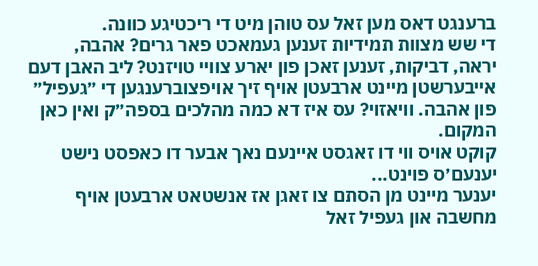ברענגט דאס מען זאל עס טוהן מיט די ריכטיגע כוונה.
די שש מצוות תמידיות זענען געמאכט פאר גרים? אהבה, יראה, דביקות, זענען זאכן פון יארע צוויי טויזנט? ליב האבן דעם אייבערשטן מיינט ארבעטן אויף זיך אויפצוברענגען די ״געפיל״ פון אהבה. וויאזוי? עס איז דא כמה מהלכים בספה״ק ואין כאן המקום.
קוקט אויס ווי דו זאגסט איינעם נאך אבער דו כאפסט נישט יענעם׳ס פוינט...
יענער מיינט מן הסתם צו זאגן אז אנשטאט ארבעטן אויף מחשבה און געפיל זאל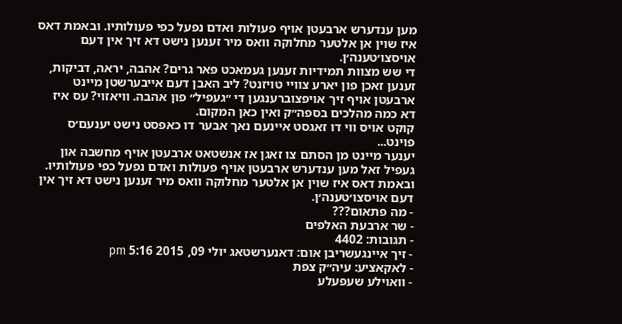מען ענדערש ארבעטן אויף פעולות ואדם נפעל כפי פעולותיו. ובאמת דאס איז שוין אן אלטער מחלוקה וואס מיר זענען נישט דא זיך אין דעם אויסצו׳טענה׳ן.
די שש מצוות תמידיות זענען געמאכט פאר גרים? אהבה, יראה, דביקות, זענען זאכן פון יארע צוויי טויזנט? ליב האבן דעם אייבערשטן מיינט ארבעטן אויף זיך אויפצוברענגען די ״געפיל״ פון אהבה. וויאזוי? עס איז דא כמה מהלכים בספה״ק ואין כאן המקום.
קוקט אויס ווי דו זאגסט איינעם נאך אבער דו כאפסט נישט יענעם׳ס פוינט...
יענער מיינט מן הסתם צו זאגן אז אנשטאט ארבעטן אויף מחשבה און געפיל זאל מען ענדערש ארבעטן אויף פעולות ואדם נפעל כפי פעולותיו. ובאמת דאס איז שוין אן אלטער מחלוקה וואס מיר זענען נישט דא זיך אין דעם אויסצו׳טענה׳ן.
- מה פתאום???
- שר ארבעת האלפים
- תגובות: 4402
- זיך איינגעשריבן אום: דאנערשטאג יולי 09, 2015 5:16 pm
- לאקאציע: עיה״ק צפת
- וואוילע שעפעלע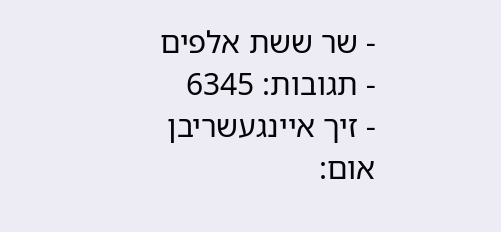- שר ששת אלפים
- תגובות: 6345
- זיך איינגעשריבן אום: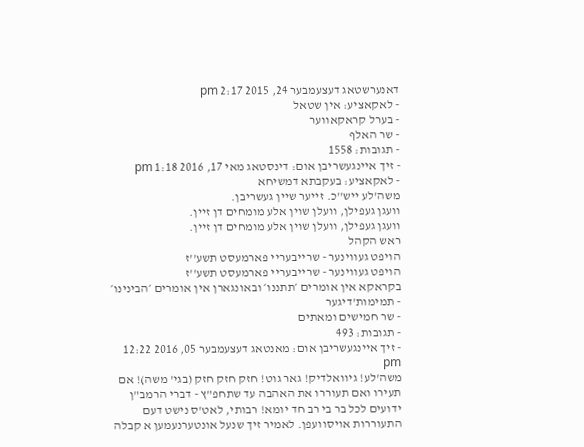דאנערשטאג דעצעמבער 24, 2015 2:17 pm
- לאקאציע: אין שטאל
- בערל קראקאווער
- שר האלף
- תגובות: 1558
- זיך איינגעשריבן אום: דינסטאג מאי 17, 2016 1:18 pm
- לאקאציע: בעקבתא דמשיחא
משה'לע ייש''כ. זייער שיין געשריבן.
וועגן געפילן, וועלן שוין אלע מומחים דן זיין.
וועגן געפילן, וועלן שוין אלע מומחים דן זיין.
ראש הקהל
הויפט געווינער - שרייבעריי פארמעסט תשע''ז
הויפט געווינער - שרייבעריי פארמעסט תשע''ז
בקראקא אין אומרים ׳תתננו׳ ובאונגארן אין אומרים ׳הבינינו׳
- תמימות'דיגער
- שר חמישים ומאתים
- תגובות: 493
- זיך איינגעשריבן אום: מאנטאג דעצעמבער 05, 2016 12:22 pm
משה'לע! גיוואלדיק! גאר גוט! חזק חזק חזק (בגי' משה)! אם תעירו ואם תעוררו את האהבה עד שתחפ"ץ - דברי הרמב"ן ידועים לכל בר בי רב חד יומא! רבותי, לאט'ס נישט דעם התעוררות אויסוועפן. לאמיר זיך שנעל אונטערנעמען א קבלה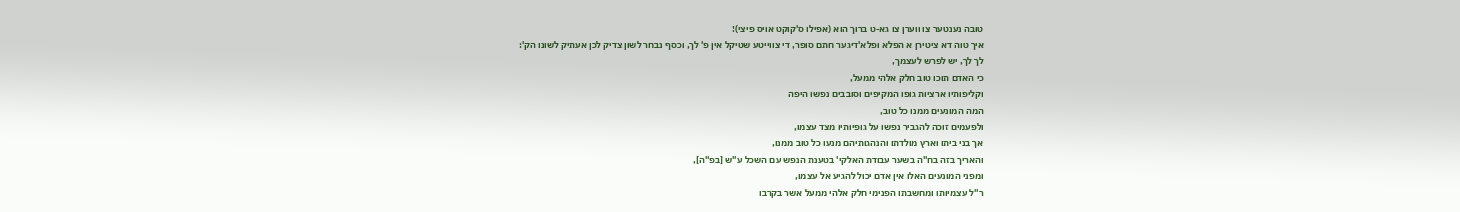טובה נענטער צו ווערן צו גא-ט ברוך הוא (אפילו ס'קוקט אויס פיצי)!
איך טוה דא ציטירן א הפלא ופלא'דיגער חתם סופר, די צווייטע שטיקל אין פ' לך, וכסף נבחר לשון צדיק לכן אעתיק לשונו הק':
לך לך, יש לפרש לעצמך,
כי האדם תוכו טוב חלק אלהי ממעל,
וקליפותיו ארציות גופו המקיפים וסובבים נפשו היפה
המה המונעים ממנו כל טוב,
ולפעמים זוכה להגביר נפשו על גופיותיו מצד עצמו,
אך בני ביתו וארץ מולדתו והנהגותיהם מנעו כל טוב ממנו,
והאריך בזה בח"ה בשער עבודת האלקי' בטענת הנפש עם השכל ע"ש [בפ"ה],
ומפני המונעים האלו אין אדם יכול להגיע אל עצמו,
ר"ל עצמיותו ומחשבתו הפנימי חלק אלהי ממעל אשר בקרבו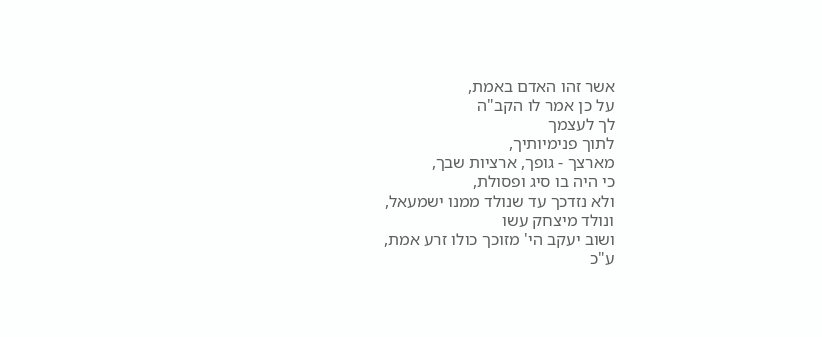אשר זהו האדם באמת,
על כן אמר לו הקב"ה
לך לעצמך
לתוך פנימיותיך,
מארצך - גופך, ארציות שבך,
כי היה בו סיג ופסולת,
ולא נזדכך עד שנולד ממנו ישמעאל,
ונולד מיצחק עשו
ושוב יעקב הי' מזוכך כולו זרע אמת,
ע"כ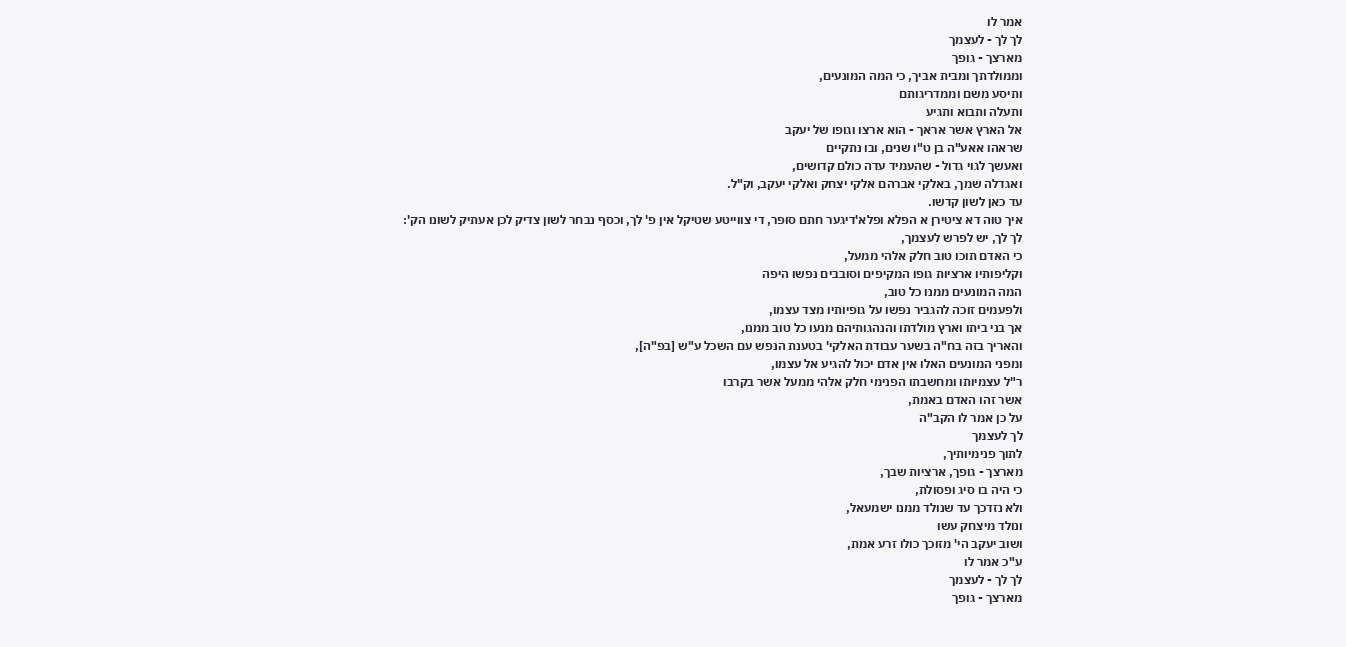אמר לו
לך לך - לעצמך
מארצך - גופך
וממולדתך ומבית אביך, כי המה המונעים,
ותיסע משם וממדריגותם
ותעלה ותבוא ותגיע
אל הארץ אשר אראך - הוא ארצו וגופו של יעקב
שראהו אאע"ה בן ט"ו שנים, ובו נתקיים
ואעשך לגוי גדול - שהעמיד עדה כולם קדושים,
ואגדלה שמך, באלקי אברהם אלקי יצחק ואלקי יעקב, וק"ל.
עד כאן לשון קדשו.
איך טוה דא ציטירן א הפלא ופלא'דיגער חתם סופר, די צווייטע שטיקל אין פ' לך, וכסף נבחר לשון צדיק לכן אעתיק לשונו הק':
לך לך, יש לפרש לעצמך,
כי האדם תוכו טוב חלק אלהי ממעל,
וקליפותיו ארציות גופו המקיפים וסובבים נפשו היפה
המה המונעים ממנו כל טוב,
ולפעמים זוכה להגביר נפשו על גופיותיו מצד עצמו,
אך בני ביתו וארץ מולדתו והנהגותיהם מנעו כל טוב ממנו,
והאריך בזה בח"ה בשער עבודת האלקי' בטענת הנפש עם השכל ע"ש [בפ"ה],
ומפני המונעים האלו אין אדם יכול להגיע אל עצמו,
ר"ל עצמיותו ומחשבתו הפנימי חלק אלהי ממעל אשר בקרבו
אשר זהו האדם באמת,
על כן אמר לו הקב"ה
לך לעצמך
לתוך פנימיותיך,
מארצך - גופך, ארציות שבך,
כי היה בו סיג ופסולת,
ולא נזדכך עד שנולד ממנו ישמעאל,
ונולד מיצחק עשו
ושוב יעקב הי' מזוכך כולו זרע אמת,
ע"כ אמר לו
לך לך - לעצמך
מארצך - גופך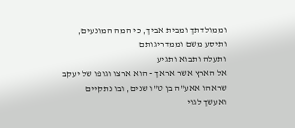וממולדתך ומבית אביך, כי המה המונעים,
ותיסע משם וממדריגותם
ותעלה ותבוא ותגיע
אל הארץ אשר אראך - הוא ארצו וגופו של יעקב
שראהו אאע"ה בן ט"ו שנים, ובו נתקיים
ואעשך לגוי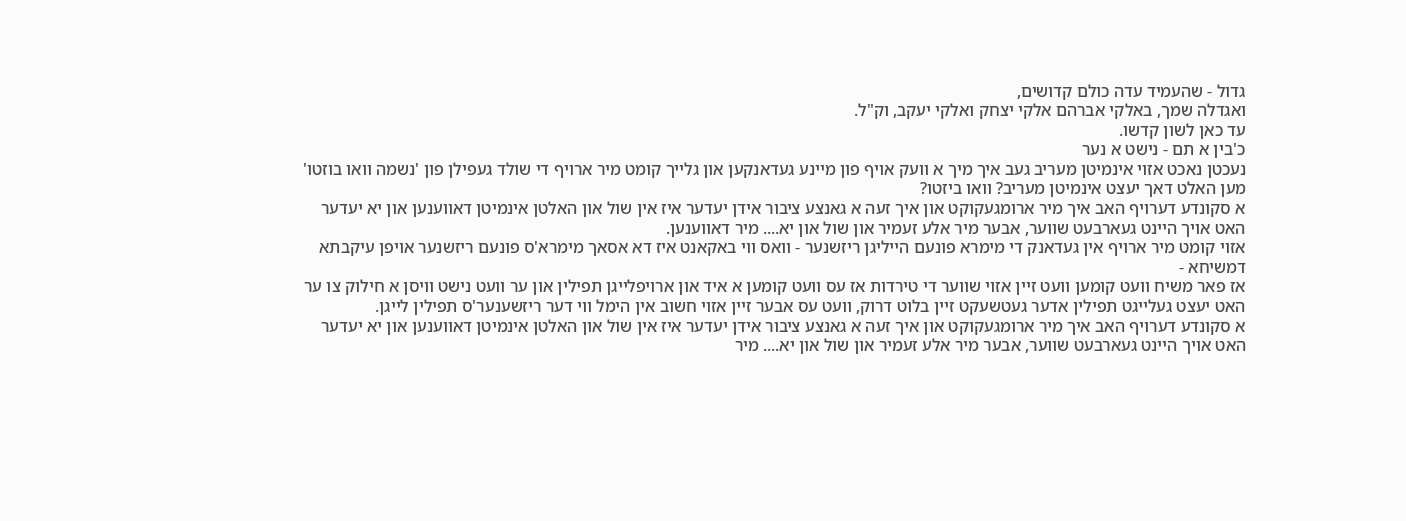גדול - שהעמיד עדה כולם קדושים,
ואגדלה שמך, באלקי אברהם אלקי יצחק ואלקי יעקב, וק"ל.
עד כאן לשון קדשו.
כ'בין א תם - נישט א נער
נעכטן נאכט אזוי אינמיטן מעריב געב איך מיך א וועק אויף פון מיינע געדאנקען און גלייך קומט מיר ארויף די שולד געפילן פון 'נשמה וואו בוזטו' מען האלט דאך יעצט אינמיטן מעריב? וואו ביזטו?
א סקונדע דערויף האב איך מיר ארומגעקוקט און איך זעה א גאנצע ציבור אידן יעדער איז אין שול און האלטן אינמיטן דאווענען און יא יעדער האט אויך היינט געארבעט שווער, אבער מיר אלע זעמיר און שול און יא.... מיר דאווענען.
אזוי קומט מיר ארויף אין געדאנק די מימרא פונעם הייליגן ריזשנער - וואס ווי באקאנט איז דא אסאך מימרא'ס פונעם ריזשנער אויפן עיקבתא דמשיחא -
אז פאר משיח וועט קומען וועט זיין אזוי שווער די טירדות אז עס וועט קומען א איד און ארויפלייגן תפילין און ער וועט נישט וויסן א חילוק צו ער האט יעצט געלייגט תפילין אדער געטשעקט זיין בלוט דרוק, וועט עס אבער זיין אזוי חשוב אין הימל ווי דער ריזשענער'ס תפילין לייגן.
א סקונדע דערויף האב איך מיר ארומגעקוקט און איך זעה א גאנצע ציבור אידן יעדער איז אין שול און האלטן אינמיטן דאווענען און יא יעדער האט אויך היינט געארבעט שווער, אבער מיר אלע זעמיר און שול און יא.... מיר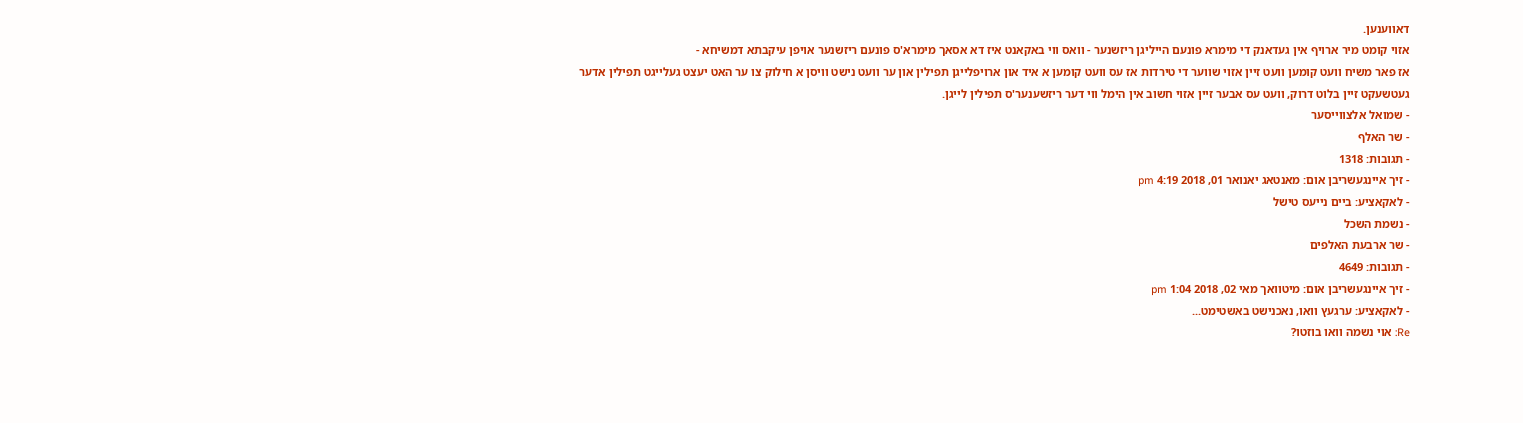דאווענען.
אזוי קומט מיר ארויף אין געדאנק די מימרא פונעם הייליגן ריזשנער - וואס ווי באקאנט איז דא אסאך מימרא'ס פונעם ריזשנער אויפן עיקבתא דמשיחא -
אז פאר משיח וועט קומען וועט זיין אזוי שווער די טירדות אז עס וועט קומען א איד און ארויפלייגן תפילין און ער וועט נישט וויסן א חילוק צו ער האט יעצט געלייגט תפילין אדער געטשעקט זיין בלוט דרוק, וועט עס אבער זיין אזוי חשוב אין הימל ווי דער ריזשענער'ס תפילין לייגן.
- שמואל אלצווייסער
- שר האלף
- תגובות: 1318
- זיך איינגעשריבן אום: מאנטאג יאנואר 01, 2018 4:19 pm
- לאקאציע: ביים נייעס טישל
- נשמת השכל
- שר ארבעת האלפים
- תגובות: 4649
- זיך איינגעשריבן אום: מיטוואך מאי 02, 2018 1:04 pm
- לאקאציע: ערגעץ וואו, נאכנישט באשטימט...
Re: אוי נשמה וואו בוזטו?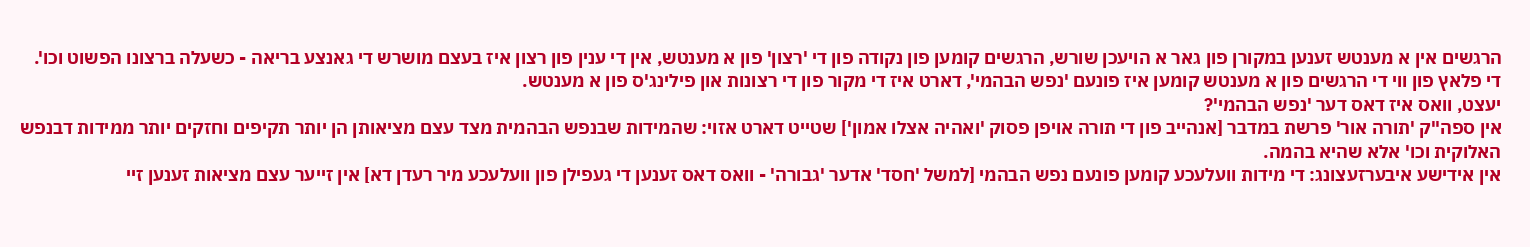הרגשים אין א מענטש זענען במקורן פון גאר א הויעכן שורש, הרגשים קומען פון נקודה פון די 'רצון' פון א מענטש, אין די ענין פון רצון איז בעצם מושרש די גאנצע בריאה - כשעלה ברצונו הפשוט וכו'.
די פלאץ פון ווי די הרגשים פון א מענטש קומען איז פונעם 'נפש הבהמי', דארט איז די מקור פון די רצונות און פילינג'ס פון א מענטש.
יעצט, וואס איז דאס דער 'נפש הבהמי'?
אין ספה"ק 'תורה אור' פרשת במדבר [אנהייב פון די תורה אויפן פסוק 'ואהיה אצלו אמון'] שטייט דארט אזוי: שהמידות שבנפש הבהמית מצד עצם מציאותן הן יותר תקיפים וחזקים יותר ממידות דבנפש האלוקית וכו' אלא שהיא בהמה.
אין אידישע איבערזעצונג: די מידות וועלעכע קומען פונעם נפש הבהמי [למשל 'חסד' אדער 'גבורה' - וואס דאס זענען די געפילן פון וועלעכע מיר רעדן דא] אין זייער עצם מציאות זענען זיי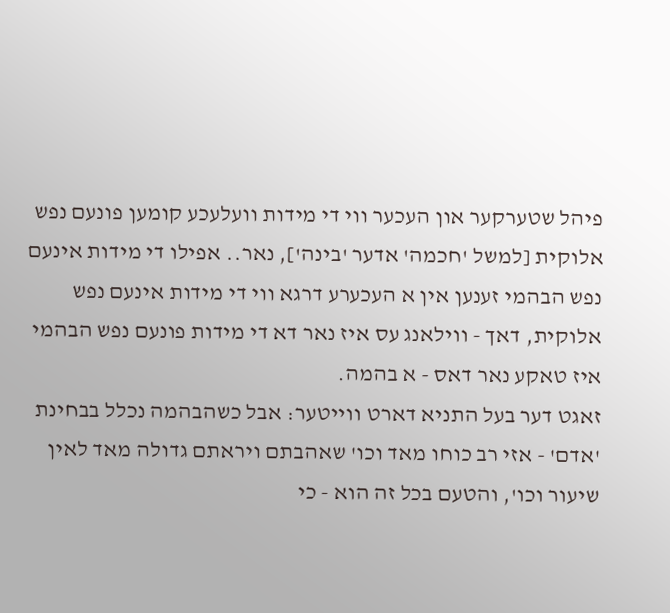פיהל שטערקער און העכער ווי די מידות וועלעכע קומען פונעם נפש אלוקית [למשל 'חכמה' אדער 'בינה'], נאר.. אפילו די מידות אינעם נפש הבהמי זענען אין א העכערע דרגא ווי די מידות אינעם נפש אלוקית, דאך - ווילאנג עס איז נאר דא די מידות פונעם נפש הבהמי איז טאקע נאר דאס - א בהמה.
זאגט דער בעל התניא דארט ווייטער: אבל כשהבהמה נכלל בבחינת 'אדם' - אזי רב כוחו מאד וכו' שאהבתם ויראתם גדולה מאד לאין שיעור וכו', והטעם בכל זה הוא - כי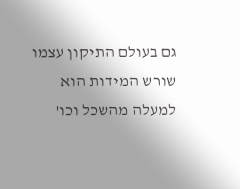גם בעולם התיקון עצמו שורש המידות הוא למעלה מהשכל וכו'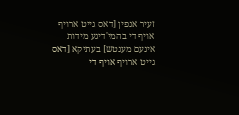זעיר אנפין [דאס גייט ארויף אויף די בהמי'דיגע מידות אינעם מענטש] בעתיקא [דאס גייט ארויף אויף די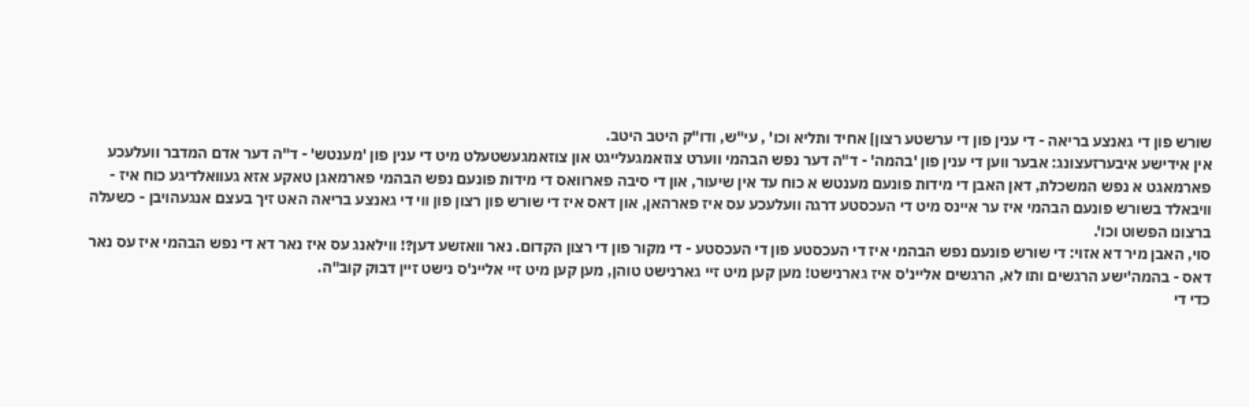שורש פון די גאנצע בריאה - די ענין פון די ערשטע רצון] אחיד ותליא וכו' , עי"ש, ודו"ק היטב היטב.
אין אידישע איבערזעצונג: אבער ווען די ענין פון 'בהמה' - ד"ה דער נפש הבהמי ווערט צוזאמגעלייגט און צוזאמגעשטעלט מיט די ענין פון 'מענטש' - ד"ה דער אדם המדבר וועלעכע פארמאגט א נפש המשכלת, דאן האבן די מידות פונעם מענטש א כוח עד אין שיעור, און די סיבה פארוואס די מידות פונעם נפש הבהמי פארמאגן טאקע אזא געוואלדיגע כוח איז - וויבאלד בשורש פונעם הבהמי איז ער איינס מיט די העכסטע דרגה וועלעכע עס איז פארהאן, און דאס איז די שורש פון רצון פון ווי די גאנצע בריאה האט זיך בעצם אנגעהויבן - כשעלה ברצונו הפשוט וכו'.
סוי, האבן מיר דא אזוי: די שורש פונעם נפש הבהמי איז די העכסטע פון די העכסטע - די מקור פון די רצון הקדום. נאר וואזשע דען?! ווילאנג עס איז נאר דא די נפש הבהמי איז עס נאר דאס - בהמה'ישע הרגשים ותו לא, הרגשים אליינ'ס איז גארנישט! מען קען מיט זיי גארנישט טוהן, מען קען מיט זיי אליינ'ס נישט זיין דבוק קוב"ה.
כדי די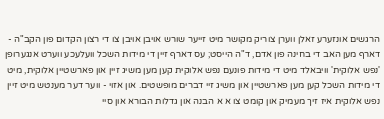הרגשים אונזערע זאלן ווערן צוריק מקושר מיט זייער שורש אויבן אויבן צו די רצון הקדום פון הקב"ה - דארף מען האב די בחינה פון אדם, ד"ה הייסט; עס דארף זיין די מידות השכל וועלעכע ווערט אנגערופן 'נפש אלוקית' וויבאלד מיט די מידות פונעם נפש אלוקית קען מען משיג זיין און פארשטיין אלוקית, מיט די מידות השכל קען מען פארשטיין און משיג זיי דברים מופשטים. און אזוי - ווער דער מענטש מיט זיין נפש אלוקית איז זיך מעמיק און קומט צו א א הבנה און גדלות הבורא און סיי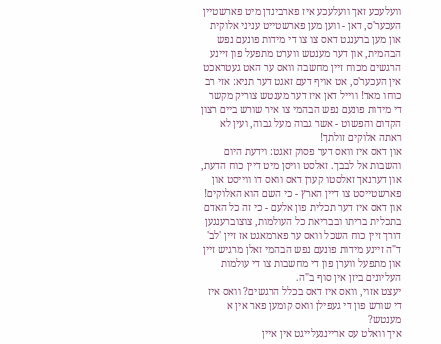וועלעכע זאך וועלעכע איז פארבינדן מיט פארשטיין העכער'ס, דאן - ווען מען פארשטייט עניני אלוקית און מען ברענגט דאס צו צו די מידות פונעם נפש הבהמית, און דער מענטש ווערט מתפעל פון זיינע הרגשים מכוח זיין מחשבה וואס ער האט געטראכט אין העכער'ס, אט אויף דעם זאגט דער תניא: אזי רב כוחו מאד! ווייל דאן איז דער מענטש צוריק מקשר די מידות פונעם נפש הבהמי צו איר שורש ביים רצון הקדום והפשוט - אשר גבוה מעל גבוה, ועין לא ראתה אלוקים זולתך!
און דאס איז וואס דער פסוק זאגט: וידעת היום והשבות אל לבבך. זאלסט וויסן מיט דיין כוח הדעת, און דערנאך זאלסטו קערן דאס וואס דו ווייסט און פארשטייסט צו דיין הארץ - כי השם הוא האלוקים! און דאס איז דער תכלית פון אלעם - כי זה כל האדם בתכלית בריתו ובבריאת כל העולמות, צוצוברענגען דורך זיין כוח השכל וואס ער פארמאגט אז זיין 'לב' ד"ה זיינע מידות פונעם נפש הבהמי זאלן מרגיש זיין און מתפעל ווערן פון די מחשבות צו די עולמות העליונים ביזן אין סוף ב"ה.
יעצט אזוי, וואס איז דאס בכלל הרגשים? וואס איז די שורש פון די געפילן וואס קומען פאר אין א מענטש?
איך וואלט עס אריינגעלייגט אין איין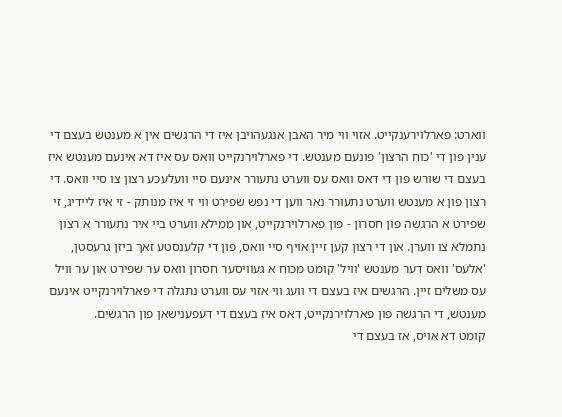ווארט: פארלוירענקייט. אזוי ווי מיר האבן אנגעהויבן איז די הרגשים אין א מענטש בעצם די ענין פון די 'כוח הרצון' פונעם מענטש. די פארלוירנקייט וואס עס איז דא אינעם מענטש איז בעצם די שורש פון די דאס וואס עס ווערט נתעורר אינעם סיי וועלעכע רצון צו סיי וואס. די רצון פון א מענטש ווערט נתעורר נאר ווען די נפש שפירט ווי זי איז מנותק - זי איז ליידיג, זי שפירט א הרגשה פון חסרון - פון פארלוירנקייט, און ממילא ווערט ביי איר נתעורר א רצון נתמלא צו ווערן. און די רצון קען זיין אויף סיי וואס, פון די קלענסטע זאך ביזן גרעסטן, 'אלעס' וואס דער מענטש 'וויל' קומט מכוח א געוויסער חסרון וואס ער שפירט און ער וויל עס משלים זיין. הרגשים איז בעצם די וועג ווי אזוי עס ווערט נתגלה די פארלוירנקייט אינעם מענטש, די הרגשה פון פארלוירנקייט, דאס איז בעצם די דעפענישאן פון הרגשים.
קומט דא אויס, אז בעצם די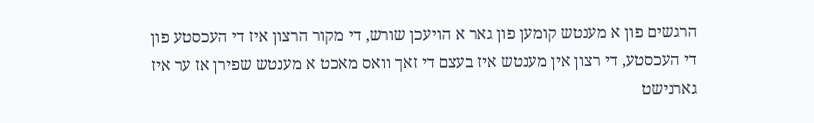הרגשים פון א מענטש קומען פון גאר א הויעכן שורש, די מקור הרצון איז די העכסטע פון די העכסטע, די רצון אין מענטש איז בעצם די זאך וואס מאכט א מענטש שפירן אז ער איז גארנישט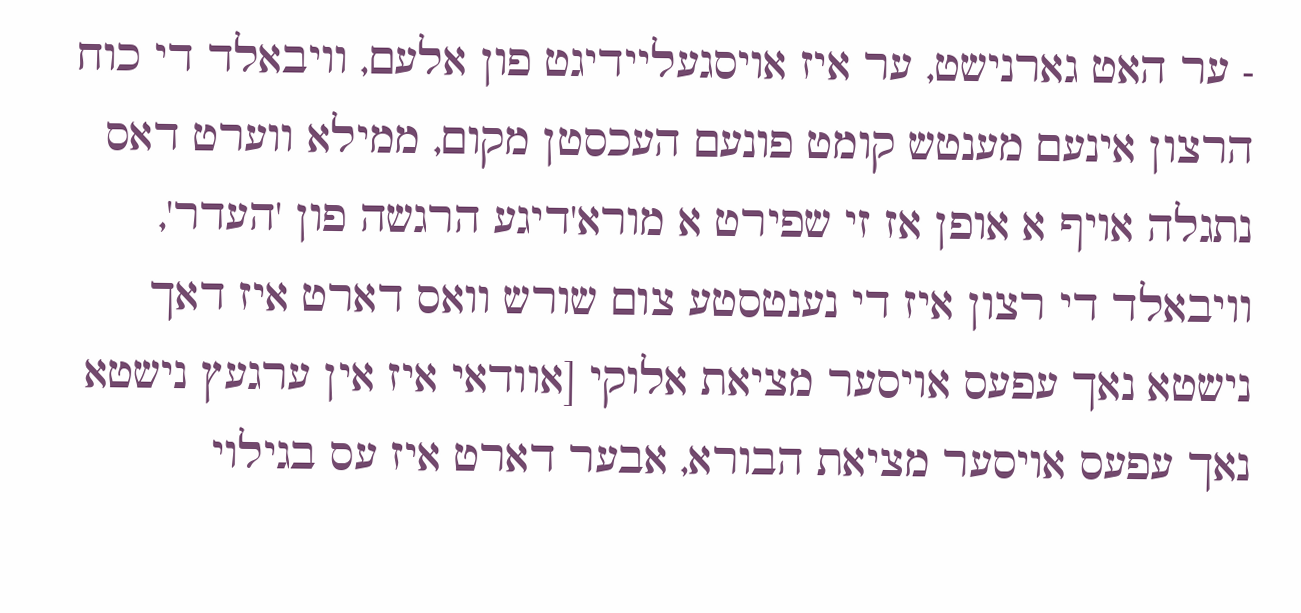- ער האט גארנישט, ער איז אויסגעליידיגט פון אלעם, וויבאלד די כוח הרצון אינעם מענטש קומט פונעם העכסטן מקום, ממילא ווערט דאס נתגלה אויף א אופן אז זי שפירט א מורא'דיגע הרגשה פון 'העדר', וויבאלד די רצון איז די נענטסטע צום שורש וואס דארט איז דאך נישטא נאך עפעס אויסער מציאת אלוקי [אוודאי איז אין ערגעץ נישטא נאך עפעס אויסער מציאת הבורא, אבער דארט איז עס בגילוי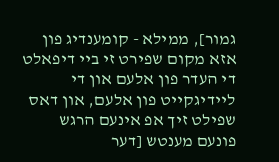גמור], ממילא - קומענדיג פון אזא מקום שפירט זי ביי דיפאלט די העדר פון אלעם און די ליידיגקייט פון אלעם, און דאס שפילט זיך אפ אינעם הרגש פונעם מענטש [דער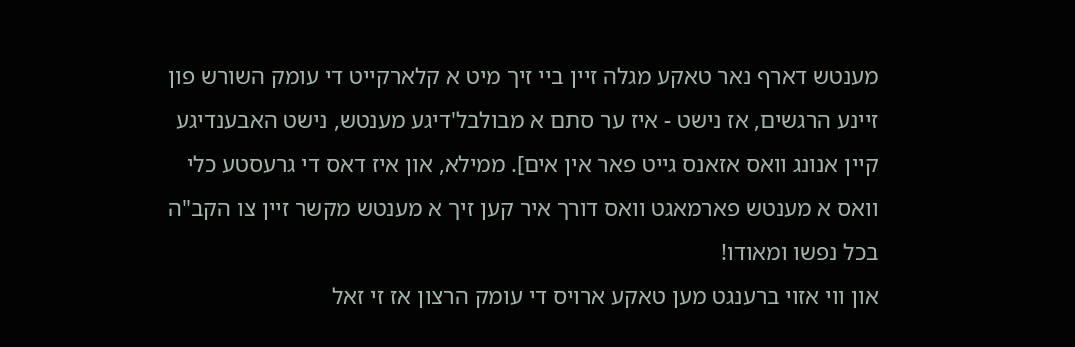מענטש דארף נאר טאקע מגלה זיין ביי זיך מיט א קלארקייט די עומק השורש פון זיינע הרגשים, אז נישט - איז ער סתם א מבולבל'דיגע מענטש, נישט האבענדיגע קיין אנונג וואס אזאנס גייט פאר אין אים]. ממילא, און איז דאס די גרעסטע כלי וואס א מענטש פארמאגט וואס דורך איר קען זיך א מענטש מקשר זיין צו הקב"ה בכל נפשו ומאודו!
און ווי אזוי ברענגט מען טאקע ארויס די עומק הרצון אז זי זאל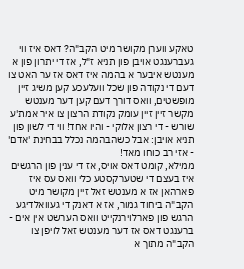טאקע ווערן מקושר מיט הקב"ה? דאס איז ווי געברענגט אויבן פון תניא ז"ל, אז די יתרון פון א מענטש איבער א בהמה איז דאס אז ער האט צו דעם די נקודה פון שכל וועלעכע קען משיג זיין מופשטים, וואס דורך דעם קען דער מענטש מקשר זיין זיין עומק נקודת הרצון צו איר אמת'ע שורש - די רצון אלוקי - והיו אחד! ווי די לשון פון תניא אויבן: אבל כשהבהמה נכלל בבחינת 'אדם' - אזי רב כוחו מאד!
ממילא, קומט דאס אויס, אז די ענין פון הרגשים איז בעצם די שטערקסטע כלי וואס עס איז פארהאן אז א מענטש זאל זיין מקושר מיט הקב"ה ביחוד גמור, אז א דאנק די געוואלדיגע הרגש פון פארלוירנקייט וואס הערשט אין אים - ברענגט דאס אז דער מענטש זאל לויפן צו הקב"ה מתוך א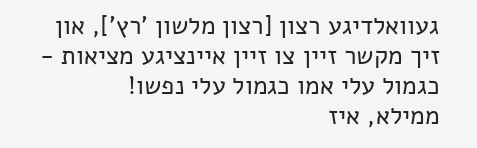געוואלדיגע רצון [רצון מלשון 'רץ'], און זיך מקשר זיין צו זיין איינציגע מציאות - כגמול עלי אמו כגמול עלי נפשו!
ממילא, איז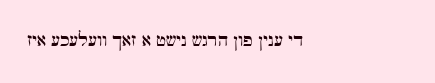די ענין פון הרגש נישט א זאך וועלעכע איז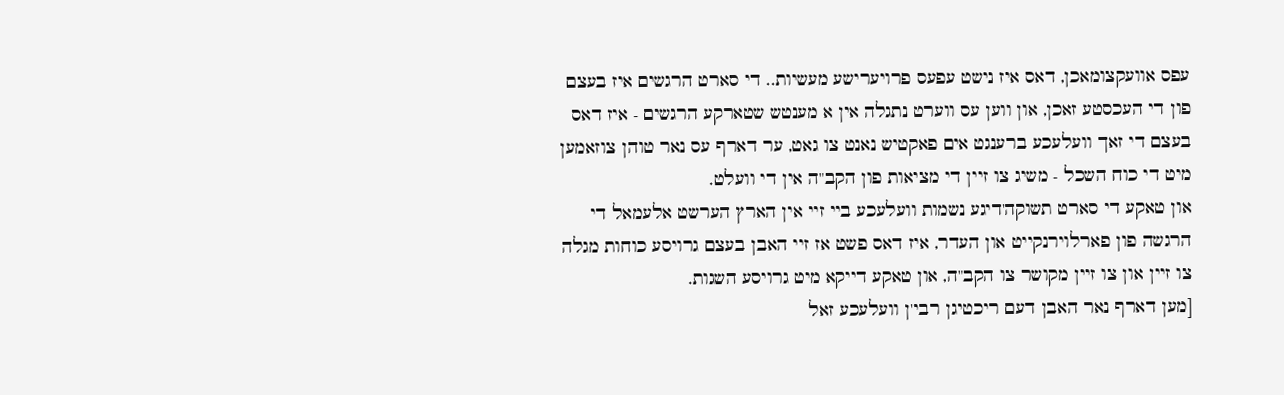עפס אוועקצומאכן, דאס איז נישט עפעס פרויערישע מעשיות.. די סארט הרגשים איז בעצם פון די העכסטע זאכן, און ווען עס ווערט נתגלה אין א מענטש שטארקע הרגשים - איז דאס בעצם די זאך וועלעכע ברענגט אים פאקטיש נאנט צו גאט, ער דארף עס נאר טוהן צוזאמען מיט די כוח השכל - משיג צו זיין די מציאות פון הקב"ה אין די וועלט.
און טאקע די סארט תשוקה'דיגע נשמות וועלעכע ביי זיי אין הארץ הערשט אלעמאל די הרגשה פון פארלוירנקייט און העדר, איז דאס פשט אז זיי האבן בעצם גרויסע כוחות מגלה צו זיין און צו זיין מקושר צו הקב"ה, און טאקע דייקא מיט גרויסע השגות.
[מען דארף נאר האבן דעם ריכטיגן רבי'ן וועלעכע זאל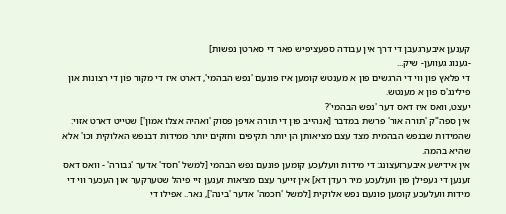קענען איבערגעבן די דרך אין עבודה ספעציפיש פאר די סארטן נפשות]
-גענוג געווען- שיק...
די פלאץ פון ווי די הרגשים פון א מענטש קומען איז פונעם 'נפש הבהמי', דארט איז די מקור פון די רצונות און פילינג'ס פון א מענטש.
יעצט, וואס איז דאס דער 'נפש הבהמי'?
אין ספה"ק 'תורה אור' פרשת במדבר [אנהייב פון די תורה אויפן פסוק 'ואהיה אצלו אמון'] שטייט דארט אזוי: שהמידות שבנפש הבהמית מצד עצם מציאותן הן יותר תקיפים וחזקים יותר ממידות דבנפש האלוקית וכו' אלא שהיא בהמה.
אין אידישע איבערזעצונג: די מידות וועלעכע קומען פונעם נפש הבהמי [למשל 'חסד' אדער 'גבורה' - וואס דאס זענען די געפילן פון וועלעכע מיר רעדן דא] אין זייער עצם מציאות זענען זיי פיהל שטערקער און העכער ווי די מידות וועלעכע קומען פונעם נפש אלוקית [למשל 'חכמה' אדער 'בינה'], נאר.. אפילו די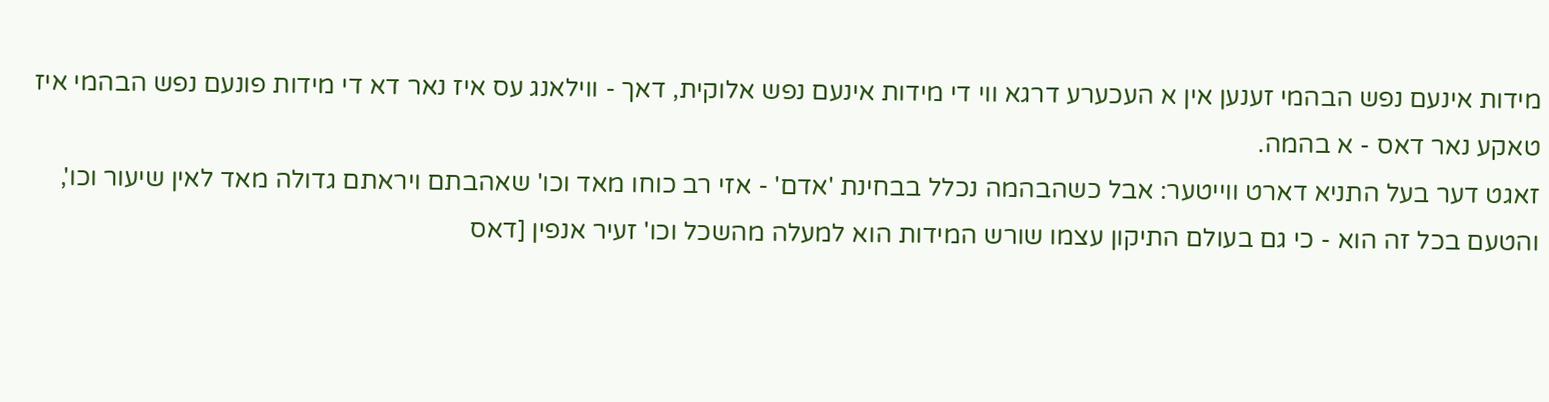מידות אינעם נפש הבהמי זענען אין א העכערע דרגא ווי די מידות אינעם נפש אלוקית, דאך - ווילאנג עס איז נאר דא די מידות פונעם נפש הבהמי איז טאקע נאר דאס - א בהמה.
זאגט דער בעל התניא דארט ווייטער: אבל כשהבהמה נכלל בבחינת 'אדם' - אזי רב כוחו מאד וכו' שאהבתם ויראתם גדולה מאד לאין שיעור וכו', והטעם בכל זה הוא - כי גם בעולם התיקון עצמו שורש המידות הוא למעלה מהשכל וכו' זעיר אנפין [דאס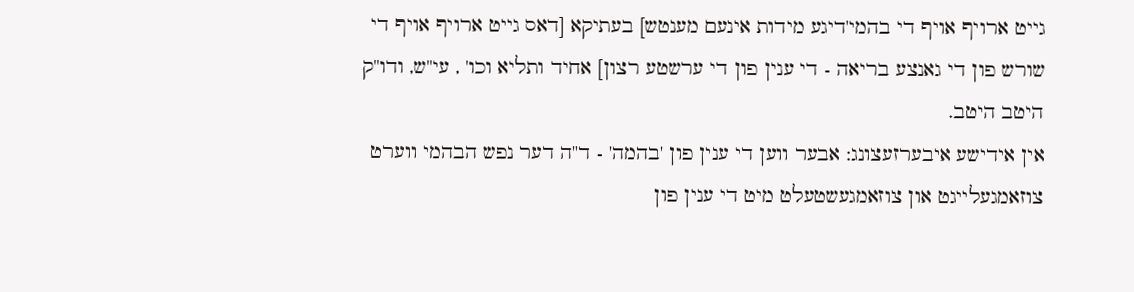גייט ארויף אויף די בהמי'דיגע מידות אינעם מענטש] בעתיקא [דאס גייט ארויף אויף די שורש פון די גאנצע בריאה - די ענין פון די ערשטע רצון] אחיד ותליא וכו' , עי"ש, ודו"ק היטב היטב.
אין אידישע איבערזעצונג: אבער ווען די ענין פון 'בהמה' - ד"ה דער נפש הבהמי ווערט צוזאמגעלייגט און צוזאמגעשטעלט מיט די ענין פון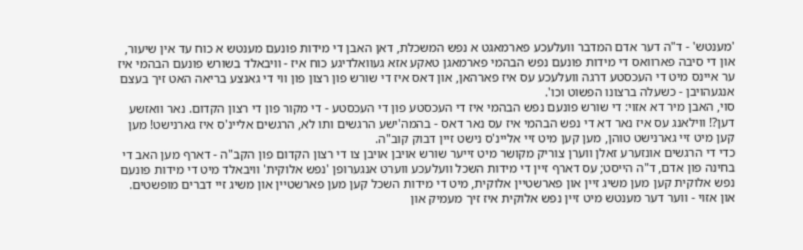'מענטש' - ד"ה דער אדם המדבר וועלעכע פארמאגט א נפש המשכלת, דאן האבן די מידות פונעם מענטש א כוח עד אין שיעור, און די סיבה פארוואס די מידות פונעם נפש הבהמי פארמאגן טאקע אזא געוואלדיגע כוח איז - וויבאלד בשורש פונעם הבהמי איז ער איינס מיט די העכסטע דרגה וועלעכע עס איז פארהאן, און דאס איז די שורש פון רצון פון ווי די גאנצע בריאה האט זיך בעצם אנגעהויבן - כשעלה ברצונו הפשוט וכו'.
סוי, האבן מיר דא אזוי: די שורש פונעם נפש הבהמי איז די העכסטע פון די העכסטע - די מקור פון די רצון הקדום. נאר וואזשע דען?! ווילאנג עס איז נאר דא די נפש הבהמי איז עס נאר דאס - בהמה'ישע הרגשים ותו לא, הרגשים אליינ'ס איז גארנישט! מען קען מיט זיי גארנישט טוהן, מען קען מיט זיי אליינ'ס נישט זיין דבוק קוב"ה.
כדי די הרגשים אונזערע זאלן ווערן צוריק מקושר מיט זייער שורש אויבן אויבן צו די רצון הקדום פון הקב"ה - דארף מען האב די בחינה פון אדם, ד"ה הייסט; עס דארף זיין די מידות השכל וועלעכע ווערט אנגערופן 'נפש אלוקית' וויבאלד מיט די מידות פונעם נפש אלוקית קען מען משיג זיין און פארשטיין אלוקית, מיט די מידות השכל קען מען פארשטיין און משיג זיי דברים מופשטים. און אזוי - ווער דער מענטש מיט זיין נפש אלוקית איז זיך מעמיק און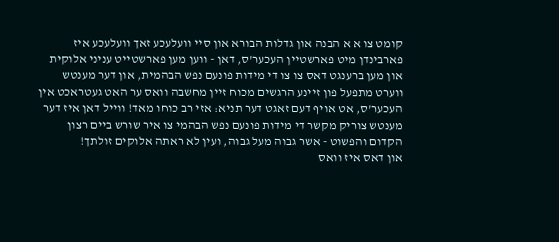קומט צו א א הבנה און גדלות הבורא און סיי וועלעכע זאך וועלעכע איז פארבינדן מיט פארשטיין העכער'ס, דאן - ווען מען פארשטייט עניני אלוקית און מען ברענגט דאס צו צו די מידות פונעם נפש הבהמית, און דער מענטש ווערט מתפעל פון זיינע הרגשים מכוח זיין מחשבה וואס ער האט געטראכט אין העכער'ס, אט אויף דעם זאגט דער תניא: אזי רב כוחו מאד! ווייל דאן איז דער מענטש צוריק מקשר די מידות פונעם נפש הבהמי צו איר שורש ביים רצון הקדום והפשוט - אשר גבוה מעל גבוה, ועין לא ראתה אלוקים זולתך!
און דאס איז וואס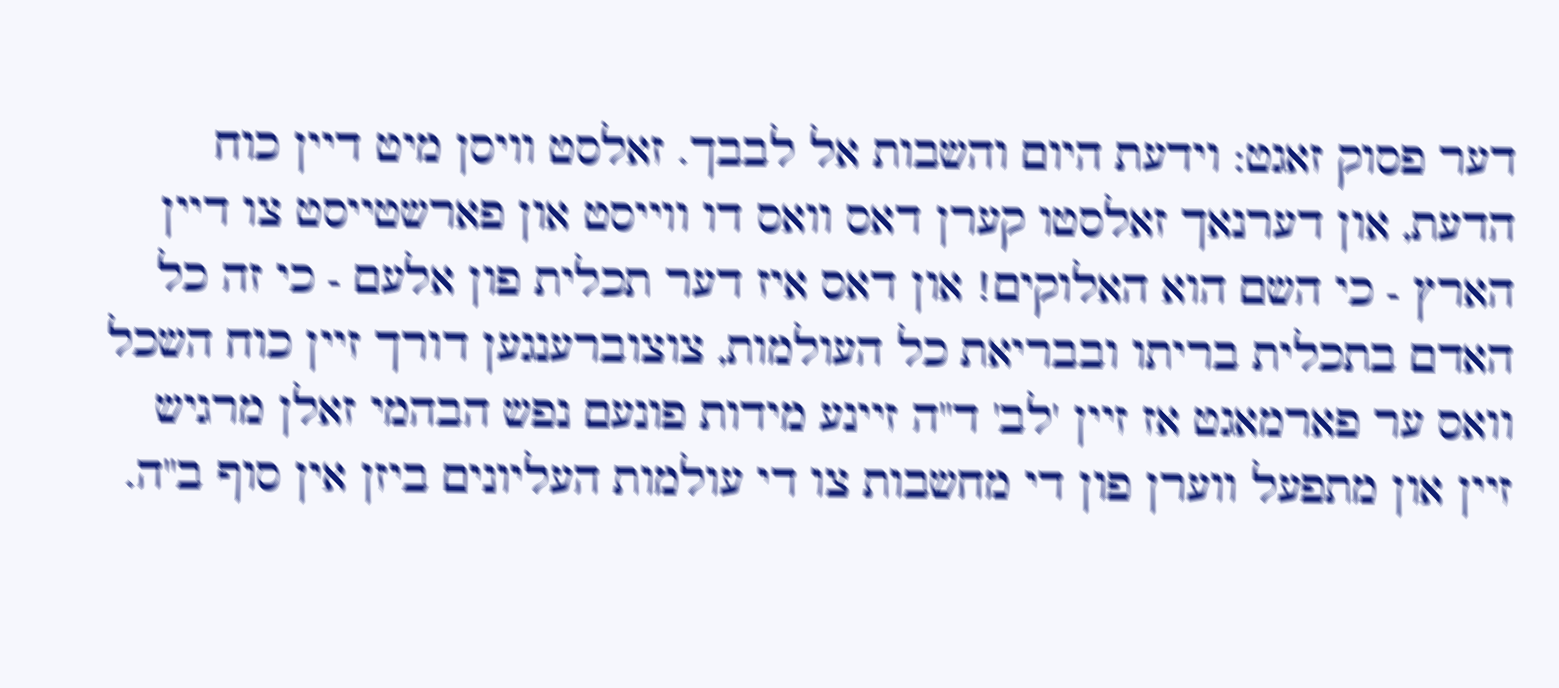דער פסוק זאגט: וידעת היום והשבות אל לבבך. זאלסט וויסן מיט דיין כוח הדעת, און דערנאך זאלסטו קערן דאס וואס דו ווייסט און פארשטייסט צו דיין הארץ - כי השם הוא האלוקים! און דאס איז דער תכלית פון אלעם - כי זה כל האדם בתכלית בריתו ובבריאת כל העולמות, צוצוברענגען דורך זיין כוח השכל וואס ער פארמאגט אז זיין 'לב' ד"ה זיינע מידות פונעם נפש הבהמי זאלן מרגיש זיין און מתפעל ווערן פון די מחשבות צו די עולמות העליונים ביזן אין סוף ב"ה.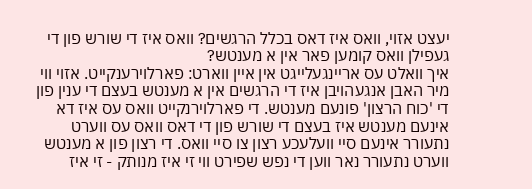יעצט אזוי, וואס איז דאס בכלל הרגשים? וואס איז די שורש פון די געפילן וואס קומען פאר אין א מענטש?
איך וואלט עס אריינגעלייגט אין איין ווארט: פארלוירענקייט. אזוי ווי מיר האבן אנגעהויבן איז די הרגשים אין א מענטש בעצם די ענין פון די 'כוח הרצון' פונעם מענטש. די פארלוירנקייט וואס עס איז דא אינעם מענטש איז בעצם די שורש פון די דאס וואס עס ווערט נתעורר אינעם סיי וועלעכע רצון צו סיי וואס. די רצון פון א מענטש ווערט נתעורר נאר ווען די נפש שפירט ווי זי איז מנותק - זי איז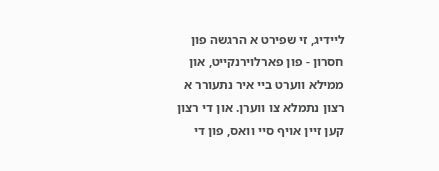ליידיג, זי שפירט א הרגשה פון חסרון - פון פארלוירנקייט, און ממילא ווערט ביי איר נתעורר א רצון נתמלא צו ווערן. און די רצון קען זיין אויף סיי וואס, פון די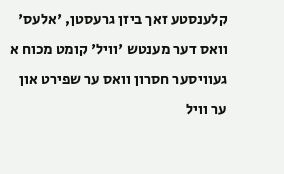קלענסטע זאך ביזן גרעסטן, 'אלעס' וואס דער מענטש 'וויל' קומט מכוח א געוויסער חסרון וואס ער שפירט און ער וויל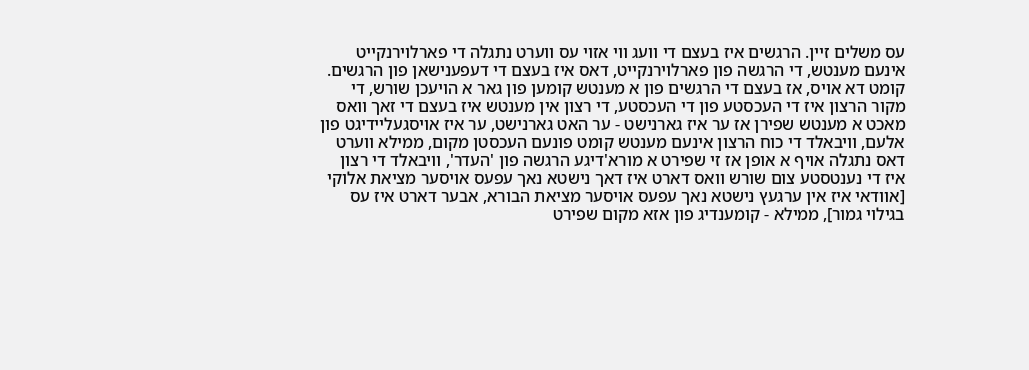עס משלים זיין. הרגשים איז בעצם די וועג ווי אזוי עס ווערט נתגלה די פארלוירנקייט אינעם מענטש, די הרגשה פון פארלוירנקייט, דאס איז בעצם די דעפענישאן פון הרגשים.
קומט דא אויס, אז בעצם די הרגשים פון א מענטש קומען פון גאר א הויעכן שורש, די מקור הרצון איז די העכסטע פון די העכסטע, די רצון אין מענטש איז בעצם די זאך וואס מאכט א מענטש שפירן אז ער איז גארנישט - ער האט גארנישט, ער איז אויסגעליידיגט פון אלעם, וויבאלד די כוח הרצון אינעם מענטש קומט פונעם העכסטן מקום, ממילא ווערט דאס נתגלה אויף א אופן אז זי שפירט א מורא'דיגע הרגשה פון 'העדר', וויבאלד די רצון איז די נענטסטע צום שורש וואס דארט איז דאך נישטא נאך עפעס אויסער מציאת אלוקי [אוודאי איז אין ערגעץ נישטא נאך עפעס אויסער מציאת הבורא, אבער דארט איז עס בגילוי גמור], ממילא - קומענדיג פון אזא מקום שפירט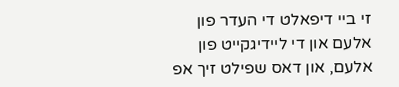זי ביי דיפאלט די העדר פון אלעם און די ליידיגקייט פון אלעם, און דאס שפילט זיך אפ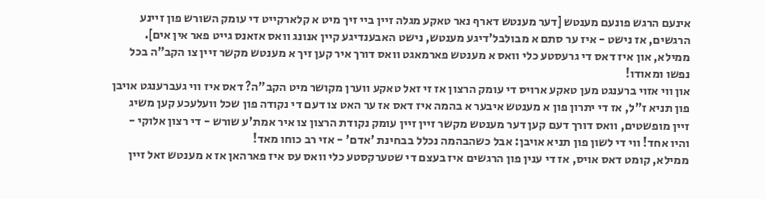אינעם הרגש פונעם מענטש [דער מענטש דארף נאר טאקע מגלה זיין ביי זיך מיט א קלארקייט די עומק השורש פון זיינע הרגשים, אז נישט - איז ער סתם א מבולבל'דיגע מענטש, נישט האבענדיגע קיין אנונג וואס אזאנס גייט פאר אין אים]. ממילא, און איז דאס די גרעסטע כלי וואס א מענטש פארמאגט וואס דורך איר קען זיך א מענטש מקשר זיין צו הקב"ה בכל נפשו ומאודו!
און ווי אזוי ברענגט מען טאקע ארויס די עומק הרצון אז זי זאל טאקע ווערן מקושר מיט הקב"ה? דאס איז ווי געברענגט אויבן פון תניא ז"ל, אז די יתרון פון א מענטש איבער א בהמה איז דאס אז ער האט צו דעם די נקודה פון שכל וועלעכע קען משיג זיין מופשטים, וואס דורך דעם קען דער מענטש מקשר זיין זיין עומק נקודת הרצון צו איר אמת'ע שורש - די רצון אלוקי - והיו אחד! ווי די לשון פון תניא אויבן: אבל כשהבהמה נכלל בבחינת 'אדם' - אזי רב כוחו מאד!
ממילא, קומט דאס אויס, אז די ענין פון הרגשים איז בעצם די שטערקסטע כלי וואס עס איז פארהאן אז א מענטש זאל זיין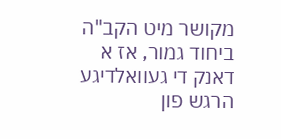מקושר מיט הקב"ה ביחוד גמור, אז א דאנק די געוואלדיגע הרגש פון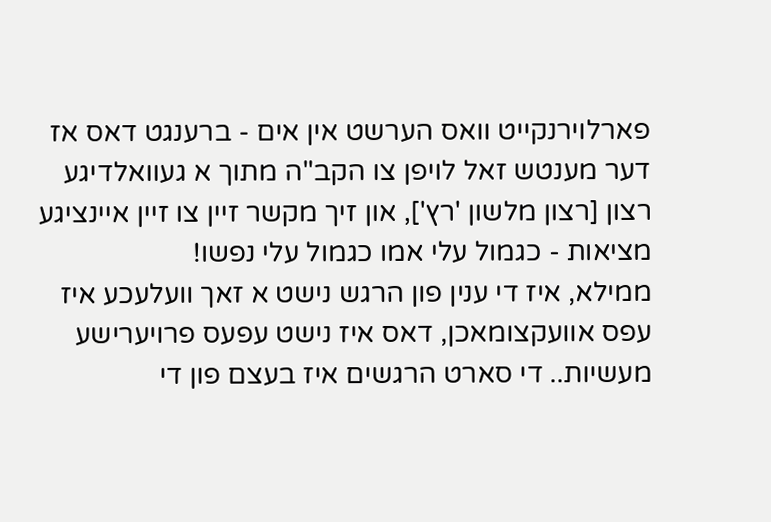פארלוירנקייט וואס הערשט אין אים - ברענגט דאס אז דער מענטש זאל לויפן צו הקב"ה מתוך א געוואלדיגע רצון [רצון מלשון 'רץ'], און זיך מקשר זיין צו זיין איינציגע מציאות - כגמול עלי אמו כגמול עלי נפשו!
ממילא, איז די ענין פון הרגש נישט א זאך וועלעכע איז עפס אוועקצומאכן, דאס איז נישט עפעס פרויערישע מעשיות.. די סארט הרגשים איז בעצם פון די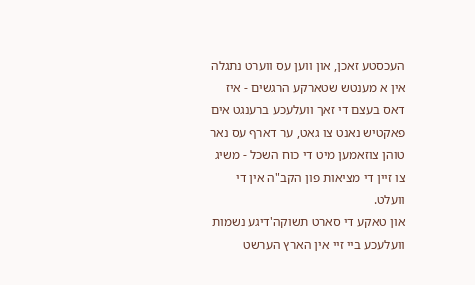העכסטע זאכן, און ווען עס ווערט נתגלה אין א מענטש שטארקע הרגשים - איז דאס בעצם די זאך וועלעכע ברענגט אים פאקטיש נאנט צו גאט, ער דארף עס נאר טוהן צוזאמען מיט די כוח השכל - משיג צו זיין די מציאות פון הקב"ה אין די וועלט.
און טאקע די סארט תשוקה'דיגע נשמות וועלעכע ביי זיי אין הארץ הערשט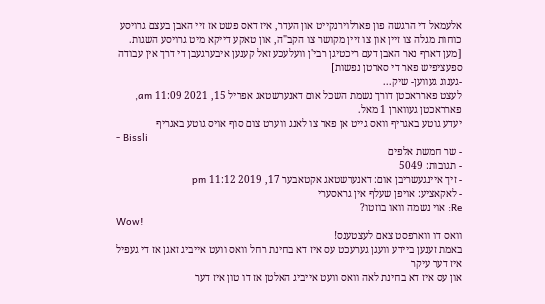אלעמאל די הרגשה פון פארלוירנקייט און העדר, איז דאס פשט אז זיי האבן בעצם גרויסע כוחות מגלה צו זיין און צו זיין מקושר צו הקב"ה, און טאקע דייקא מיט גרויסע השגות.
[מען דארף נאר האבן דעם ריכטיגן רבי'ן וועלעכע זאל קענען איבערגעבן די דרך אין עבודה ספעציפיש פאר די סארטן נפשות]
-גענוג געווען- שיק...
לעצט פארראכטן דורך נשמת השכל אום דאנערשטאג אפריל 15, 2021 11:09 am, פארראכטן געווארן 1 מאל.
יעדע גוטע באגריף וואס גייט אן פאר צו לאנג ווערט צום סוף אויס גוטע באגריף
- Bissli
- שר חמשת אלפים
- תגובות: 5049
- זיך איינגעשריבן אום: דאנערשטאג אקטאבער 17, 2019 11:12 pm
- לאקאציע: אויפן שעלף אין גראסערי
Re: אוי נשמה וואו בוזטו?
Wow!
וואס דו ווארפסט צאם לעצטענס!
באמת זענען ביידע וועגן גערעכט עס איז דא בחינת רחל וואס וועט אייביג זאגן אז די געפיל איז דער עיקר
און עס איז דא בחינת לאה וואס וועט אייביג האלטן אז דו טון איז דער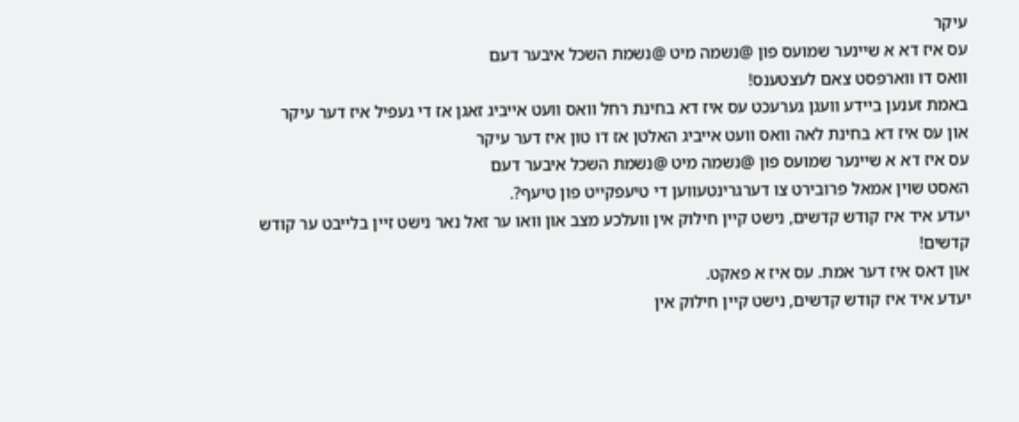עיקר
עס איז דא א שיינער שמועס פון @נשמה מיט @נשמת השכל איבער דעם
וואס דו ווארפסט צאם לעצטענס!
באמת זענען ביידע וועגן גערעכט עס איז דא בחינת רחל וואס וועט אייביג זאגן אז די געפיל איז דער עיקר
און עס איז דא בחינת לאה וואס וועט אייביג האלטן אז דו טון איז דער עיקר
עס איז דא א שיינער שמועס פון @נשמה מיט @נשמת השכל איבער דעם
האסט שוין אמאל פרובירט צו דערגרינטעווען די טיעפקייט פון טיעף?.
יעדע איד איז קודש קדשים, נישט קיין חילוק אין וועלכע מצב און וואו ער זאל נאר נישט זיין בלייבט ער קודש קדשים!
און דאס איז דער אמת. עס איז א פאקט.
יעדע איד איז קודש קדשים, נישט קיין חילוק אין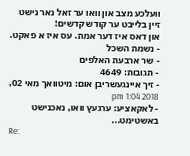וועלכע מצב און וואו ער זאל נאר נישט זיין בלייבט ער קודש קדשים!
און דאס איז דער אמת. עס איז א פאקט.
- נשמת השכל
- שר ארבעת האלפים
- תגובות: 4649
- זיך איינגעשריבן אום: מיטוואך מאי 02, 2018 1:04 pm
- לאקאציע: ערגעץ וואו, נאכנישט באשטימט...
Re: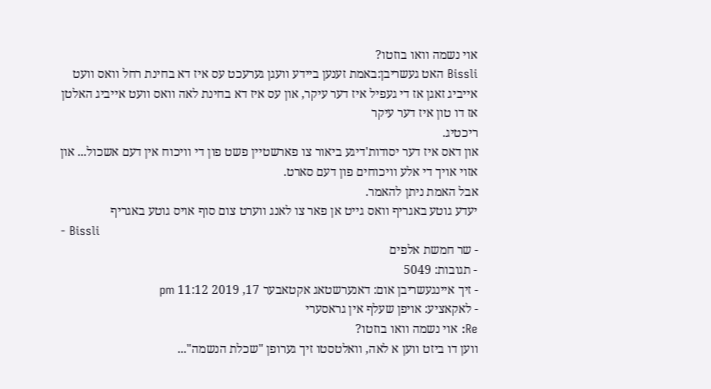אוי נשמה וואו בוזטו?
Bissli האט געשריבן:באמת זענען ביידע וועגן גערעכט עס איז דא בחינת רחל וואס וועט אייביג זאגן אז די געפיל איז דער עיקר, און עס איז דא בחינת לאה וואס וועט אייביג האלטן אז דו טון איז דער עיקר
ריכטיג.
און דאס איז דער יסודות'דיגע ביאור צו פארשטיין פשט פון די וויכוח אין דעם אשכול... און אזוי אויך די אלע וויכוחים פון דעם סארט.
אבל האמת ניתן להאמר.
יעדע גוטע באגריף וואס גייט אן פאר צו לאנג ווערט צום סוף אויס גוטע באגריף
- Bissli
- שר חמשת אלפים
- תגובות: 5049
- זיך איינגעשריבן אום: דאנערשטאג אקטאבער 17, 2019 11:12 pm
- לאקאציע: אויפן שעלף אין גראסערי
Re: אוי נשמה וואו בוזטו?
ווען דו ביזט ווען א לאה, וואלטסטו זיך גערופן "שכלת הנשמה"...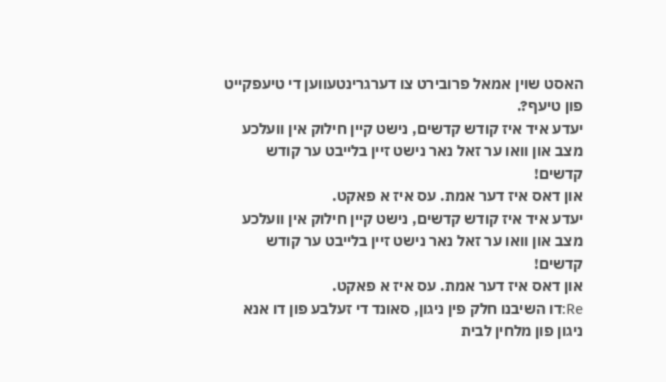האסט שוין אמאל פרובירט צו דערגרינטעווען די טיעפקייט פון טיעף?.
יעדע איד איז קודש קדשים, נישט קיין חילוק אין וועלכע מצב און וואו ער זאל נאר נישט זיין בלייבט ער קודש קדשים!
און דאס איז דער אמת. עס איז א פאקט.
יעדע איד איז קודש קדשים, נישט קיין חילוק אין וועלכע מצב און וואו ער זאל נאר נישט זיין בלייבט ער קודש קדשים!
און דאס איז דער אמת. עס איז א פאקט.
Re:דו השיבנו חלק פין ניגון, סאונד די זעלבע פון דו אנא ניגון פון מלחין לבית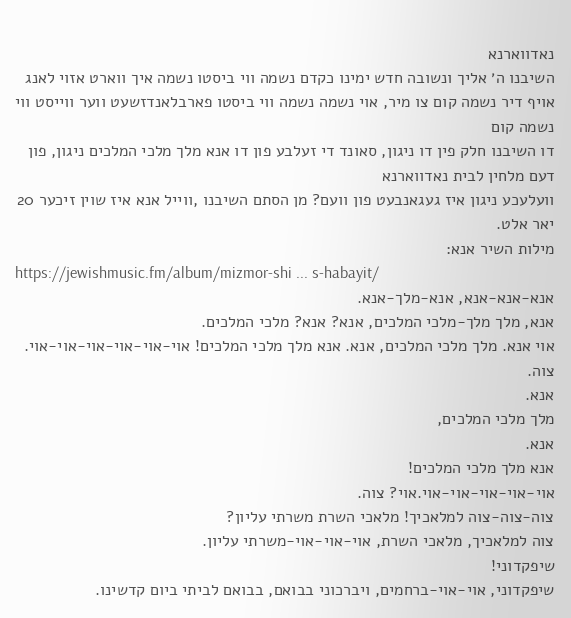נאדווארנא
השיבנו ה׳ אליך ונשובה חדש ימינו כקדם נשמה ווי ביסטו נשמה איך ווארט אזוי לאנג אויף דיר נשמה קום צו מיר, אוי נשמה נשמה ווי ביסטו פארבלאנדזשעט ווער ווייסט ווי נשמה קום
דו השיבנו חלק פין דו ניגון, סאונד די זעלבע פון דו אנא מלך מלכי המלכים ניגון, פון דעם מלחין לבית נאדווארנא
וועלעכע ניגון איז געגאנבעט פון וועם? מן הסתם השיבנו ,ווייל אנא איז שוין זיכער 20 יאר אלט.
מילות השיר אנא:
https://jewishmusic.fm/album/mizmor-shi ... s-habayit/
אנא-אנא-אנא, אנא-מלך-אנא.
אנא, מלך מלך-מלכי המלכים, אנא? אנא? מלכי המלכים.
אוי אנא. מלך מלכי המלכים, אנא. אנא מלך מלכי המלכים! אוי-אוי-אוי-אוי-אוי-אוי. צוה.
אנא.
מלך מלכי המלכים,
אנא.
אנא מלך מלכי המלכים!
אוי-אוי-אוי-אוי-אוי.אוי? צוה.
צוה-צוה-צוה למלאכיך! מלאכי השרת משרתי עליון?
צוה למלאכיך, מלאכי השרת, אוי-אוי-אוי-משרתי עליון.
שיפקדוני!
שיפקדוני, אוי-אוי-ברחמים, ויברכוני בבואם, בבואם לביתי ביום קדשינו.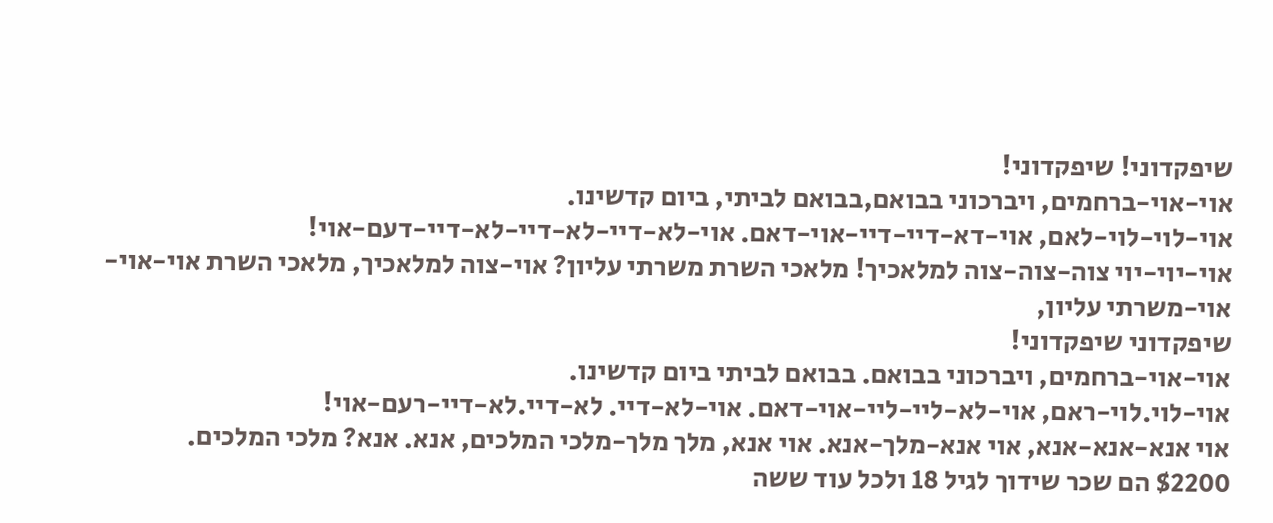שיפקדוני! שיפקדוני!
אוי-אוי-ברחמים, ויברכוני בבואם,בבואם לביתי, ביום קדשינו.
אוי-לוי-לוי-לאם, אוי-דא-דיי-דיי-אוי-דאם. אוי-לא-דיי-לא-דיי-לא-דיי-דעם-אוי!
אוי-יוי-יוי צוה-צוה-צוה למלאכיך! מלאכי השרת משרתי עליון? אוי-צוה למלאכיך, מלאכי השרת אוי-אוי-אוי-משרתי עליון,
שיפקדוני שיפקדוני!
אוי-אוי-ברחמים, ויברכוני בבואם. בבואם לביתי ביום קדשינו.
אוי-לוי.לוי-ראם, אוי-לא-ליי-ליי-אוי-דאם. אוי-לא-דיי. לא-דיי.לא-דיי-רעם-אוי!
אוי אנא-אנא-אנא, אוי אנא-מלך-אנא. אוי אנא, מלך מלך-מלכי המלכים, אנא. אנא? מלכי המלכים.
$2200 הם שכר שידוך לגיל 18 ולכל עוד ששה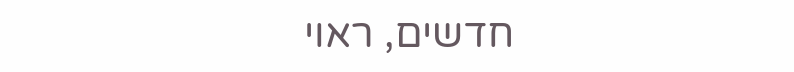חדשים, ראוי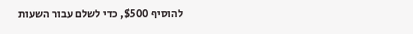להוסיף $500, כדי לשלם עבור השעות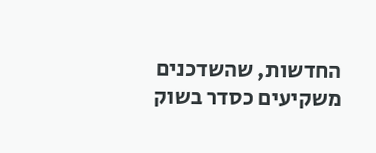החדשות, שהשדכנים משקיעים כסדר בשוק